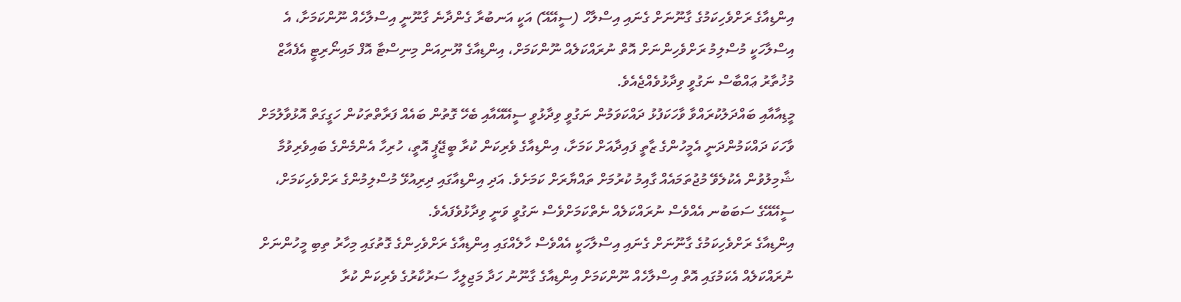އިންޑިއާގެ ރަށްވެހިކަމުގެ ގާނޫނަށް ގެނައި އިސްލާހް (ސީއޭއޭ) އަކީ އަނބުރާ ގެންދާނެ ގާނޫނީ އިސްލާހެއް ނޫންކަމަށާ، އެ އިސްލާހަކީ މުސްލިމު ރަށްވެހިންނަށް އޮތް ނުރައްކަލެއް ނޫންކަމަށް، އިންޑިއާގެ ޔޫނިއަން މިނިސްޓާ އޮފް މައިނޯރިޓީ އެފެއާޒް މުޚުތާރު ޢައްބާސް ނަގުވީ ވިދާޅުވެއްޖެއެވެ.
މީޑިއާއާއި ބައްދަލުކުރައްވާ ވާހަކަފުޅު ދައްކަވަމުން ނަގުވީ ވިދާޅުވީ ސީއޭއޭއާއި ބެހޭ ގޮތުން ބައެއް ފަރާތްތަކުން ހަގީގަތް އޮޅުވާލުމަށް ވާހަކަ ދައްކަމުންދަނީ އެމީހުންގެ ޒާތީ ފައިދާއަށް ކަމަށާ، އިންޑިއާގެ ވެރިކަން ކުރާ ބީޖޭޕީ އޮތީ، ހުރިހާ އެންމެންގެ ބައިވެރިވުމާ ޝާމިލުވުން އެކުލެވޭ މުޖުތަމައެއް ގާއިމު ކުރުމަށް ތައްޔާރަށް ކަމަށެވެ. އަދި އިންޑިއާގައި ދިރިއުޅޭ މުސްލިމުންގެ ރަށްވެހިކަމަށް، ސީއޭއޭގެ ސަބަބުނ އެއްވެސް ނުރައްކަލެއް ނެތްކަމަށްވެސް ނަގުވީ ވަނީ ވިދާޅުވެފައެވެ.
އިންޑިއާގެ ރަށްވެހިކަމުގެ ގާނޫނަށް ގެނައި އިސްލާހަކީ އެއްވެސް ހާލެއްގައި އިންޑިއާގެ ރަށްވެހިންގެ ގޮތުގައި މިހާރު ތިބި މީހުންނަށް ނުރައްކަލެއް އެކަމުގައި އޮތް އިސްލާހެއް ނޫންކަމަށް އިންޑިއާގެ ގާނޫނު ހަދާ މަޖިލީހާ ސަރުކާރުގެ ވެރިކަން ކުރާ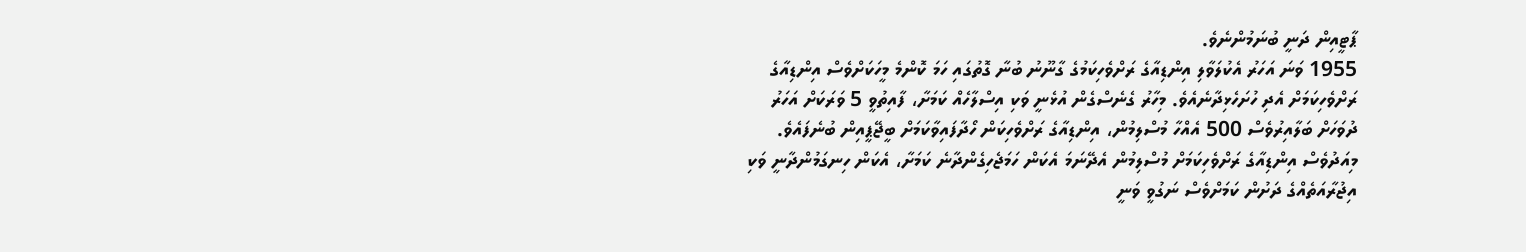ޕާޓީއިން ދަނީ ބުނަމުންނެވެ.
1955 ވަނަ އަހަރު އެކުލަވާލި އިންޑިއާގެ ރަށްވެހިކަމުގެ ގާނޫނު ބުނާ ގޮތުގައި ހަމަ ކޮންމެ މީހަކަށްވެސް އިންޑިއާގެ ރަށްވެހިކަމަށް އެދި ހުށަހެޅިދާނެއެވެ. މިހާރު ގެނެސްގެން އުޅެނީ ވަކި އިސްލާހެއް ކަމަށާ، ފާއިތުވީ 5 ވަރަކަށް އަހަރު ދުވަހަށް ބަލާއިރުވެސް 500 އެއްހާ މުސްލިމުން، އިންޑިއާގެ ރަށްވެހިކަން ހޯދާފައިވާކަމަށް ބީޖޭޕީއިން ބުނެފައެވެ. މިއަދުވެސް އިންޑިއާގެ ރަށްވެހިކަމަށް މުސްލިމުން އެދޭނަމަ އެކަން ހަމަޖެހިގެންދާނެ ކަމަށާ، އެކަން ހިނގަމުންދާނީ ވަކި އިޖުރާއަތެއްގެ ދަށުން ކަމަށްވެސް ނަގުވީ ވަނީ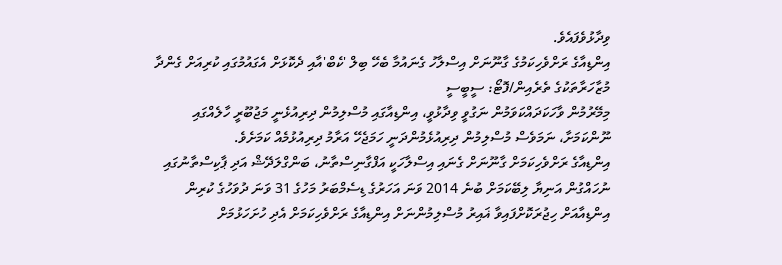ވިދާޅުވެފައެވެ.
އިންޑިއާގެ ރަށްވެހިކަމުގެ ގާނޫނަށް އިސްލާހު ގެނައުމާ ބެހޭ ބިލް 'ކެބް'އާއި ދެކޮޅަށް އެގައުމުގައި ކުރިއަށް ގެންދާ މުޒާހަރާތަކުގެ ތެރެއިން/ފޮޓޯ: ސީބީސީ
މިމޭރުމުން ވާހަކަދައްކަވަމުން ނަގުވީ ވިދާޅުވީ، އިންޑިއާގައި މުސްލިމުން ދިރިއުޅެނީ މަޖުބޫރީ ހާލެއްގައި ނޫންކަމަށާ، ނަމަވެސް މުސްލިމުން ދިރިއުޅެމުންދަނީ ހަމަޖެހޭ އަރާމު ދިރިއުޅުމެއް ކަމަށެވެ.
އިންޑިއާގެ ރަށްވެހިކަމަށް ގާނޫނަށް ގެނައި އިސްލާހަކީ އަފްގާނިސްތާނު، ބަންގްލަދޭޝް އަދި ޕާކިސްތާނުގައި ނުހައްގުން އަނިޔާ ލިބޭކަމަށް ބުނެ 2014 ވަނަ އަހަރުގެ ޑިސެމްބަރު މަހުގެ 31 ވަނަ ދުވަހުގެ ކުރިން އިންޑިއާއަށް ހިޖުރަކޮށްފައިވާ ޣައިރު މުސްލިމުންނަށް އިންޑިއާގެ ރަށްވެހިކަމަށް އެދި ހުށަހަޅުމަށް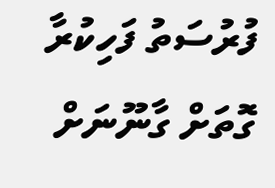ފުރުސަތު ފަހިކުރާ ގޮތަށް ގާނޫނަށް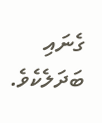ގެނައި ބަދަލެކެވެ.